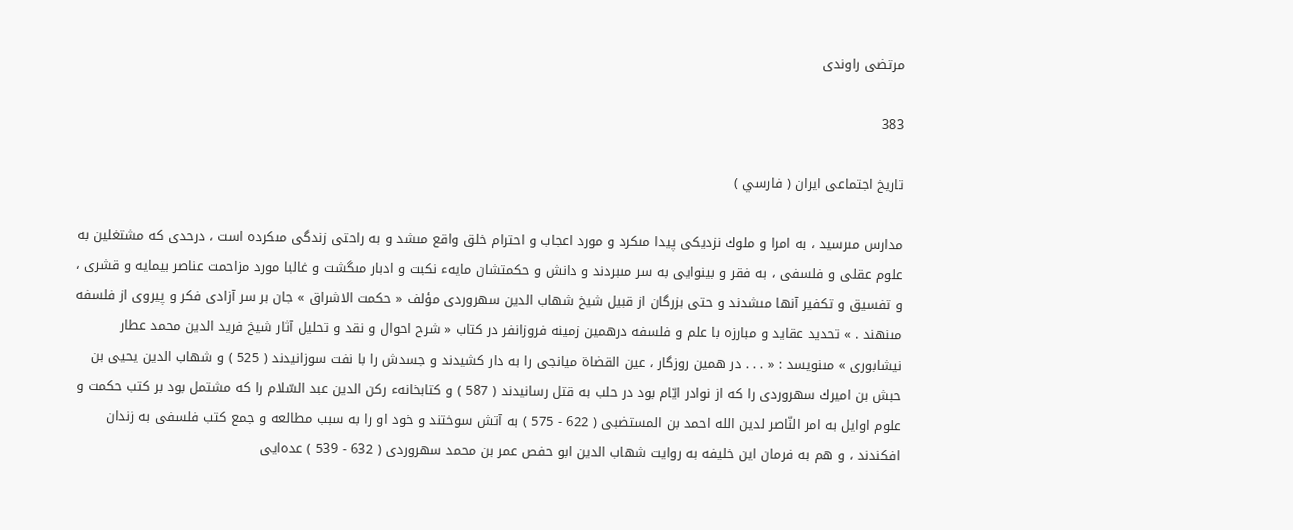مرتضى راوندى

383

تاريخ اجتماعى ايران ( فارسي )

مدارس مىرسيد ، به امرا و ملوك نزديكى پيدا مىكرد و مورد اعجاب و احترام خلق واقع مىشد و به راحتى زندگى مىكرده است ، درحدى كه مشتغلين به علوم عقلى و فلسفى ، به فقر و بينوايى به سر مىبردند و دانش و حكمتشان مايهء نكبت و ادبار مىگشت و غالبا مورد مزاحمت عناصر بيمايه و قشرى ، و تفسيق و تكفير آنها مىشدند و حتى بزرگان از قبيل شيخ شهاب الدين سهروردى مؤلف « حكمت الاشراق » جان بر سر آزادى فكر و پيروى از فلسفه مىنهند . » تحديد عقايد و مبارزه با علم و فلسفه درهمين زمينه فروزانفر در كتاب « شرح احوال و نقد و تحليل آثار شيخ فريد الدين محمد عطار نيشابورى » مىنويسد : « . . . در همين روزگار ، عين القضاة ميانجى را به دار كشيدند و جسدش را با نفت سوزانيدند ( 525 ) و شهاب الدين يحيى بن حبش بن اميرك سهروردى را كه از نوادر ايّام بود در حلب به قتل رسانيدند ( 587 ) و كتابخانهء ركن الدين عبد السّلام را كه مشتمل بود بر كتب حكمت و علوم اوايل به امر النّاصر لدين الله احمد بن المستضبى ( 622 - 575 ) به آتش سوختند و خود او را به سبب مطالعه و جمع كتب فلسفى به زندان افكندند ، و هم به فرمان اين خليفه به روايت شهاب الدين ابو حفص عمر بن محمد سهروردى ( 632 - 539 ) عده‌ايى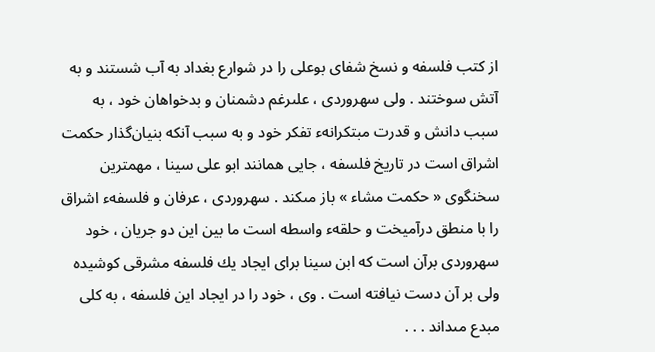از كتب فلسفه و نسخ شفاى بوعلى را در شوارع بغداد به آب شستند و به آتش سوختند . ولى سهروردى ، علىرغم دشمنان و بدخواهان خود ، به سبب دانش و قدرت مبتكرانهء تفكر خود و به سبب آنكه بنيان‌گذار حكمت اشراق است در تاريخ فلسفه ، جايى همانند ابو على سينا ، مهمترين سخنگوى « حكمت مشاء » باز مىكند . سهروردى ، عرفان و فلسفهء اشراق را با منطق درآميخت و حلقهء واسطه است ما بين اين دو جريان ، خود سهروردى برآن است كه ابن سينا براى ايجاد يك فلسفه مشرقى كوشيده ولى بر آن دست نيافته است . وى ، خود را در ايجاد اين فلسفه ، به كلى مبدع مىداند . . .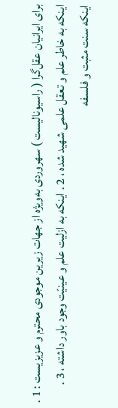براى ايرانيان عقل‌گرا ( راسيوناليست ) سهروردى به‌ويژه از جهات زيرين موجودى محترم و عزيزيست : 1 . اينكه به خاطر علم و تعقل علمى شهيد شده ، 2 . اينكه به ازليت علم و عينيّت وجود باور داشته ، 3 . اينكه سنت مثبت و فلسفه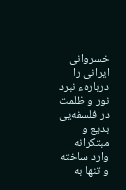خسروانى ايرانى را دربارهء نبرد نور و ظلمت در فلسفه‌يى بديع و مبتكرانه وارد ساخته و تنها به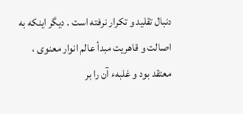دنبال تقليد و تكرار نرفته است . ديگر اينكه به اصالت و قاهريت مبدأ عالم انوار معنوى ، معتقد بود و غلبهء آن را بر